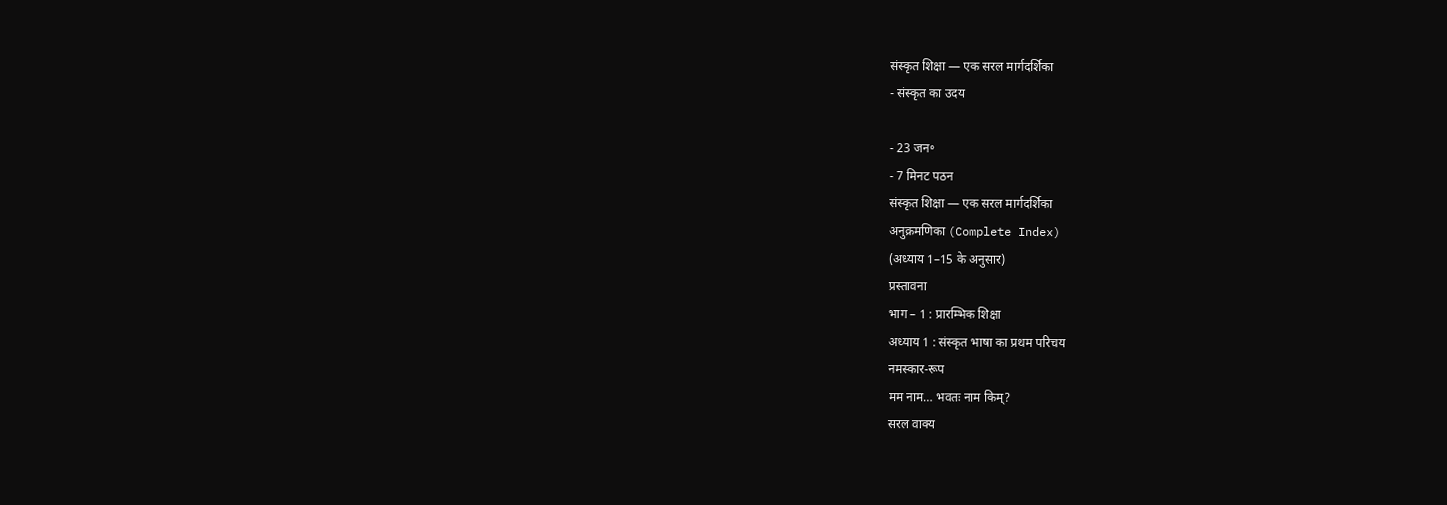संस्कृत शिक्षा — एक सरल मार्गदर्शिका
- संस्कृत का उदय

- 23 जन॰
- 7 मिनट पठन
संस्कृत शिक्षा — एक सरल मार्गदर्शिका
अनुक्रमणिका (Complete Index)
(अध्याय 1–15 के अनुसार)
प्रस्तावना
भाग – 1 : प्रारम्भिक शिक्षा
अध्याय 1 : संस्कृत भाषा का प्रथम परिचय
नमस्कार-रूप
मम नाम… भवतः नाम किम्?
सरल वाक्य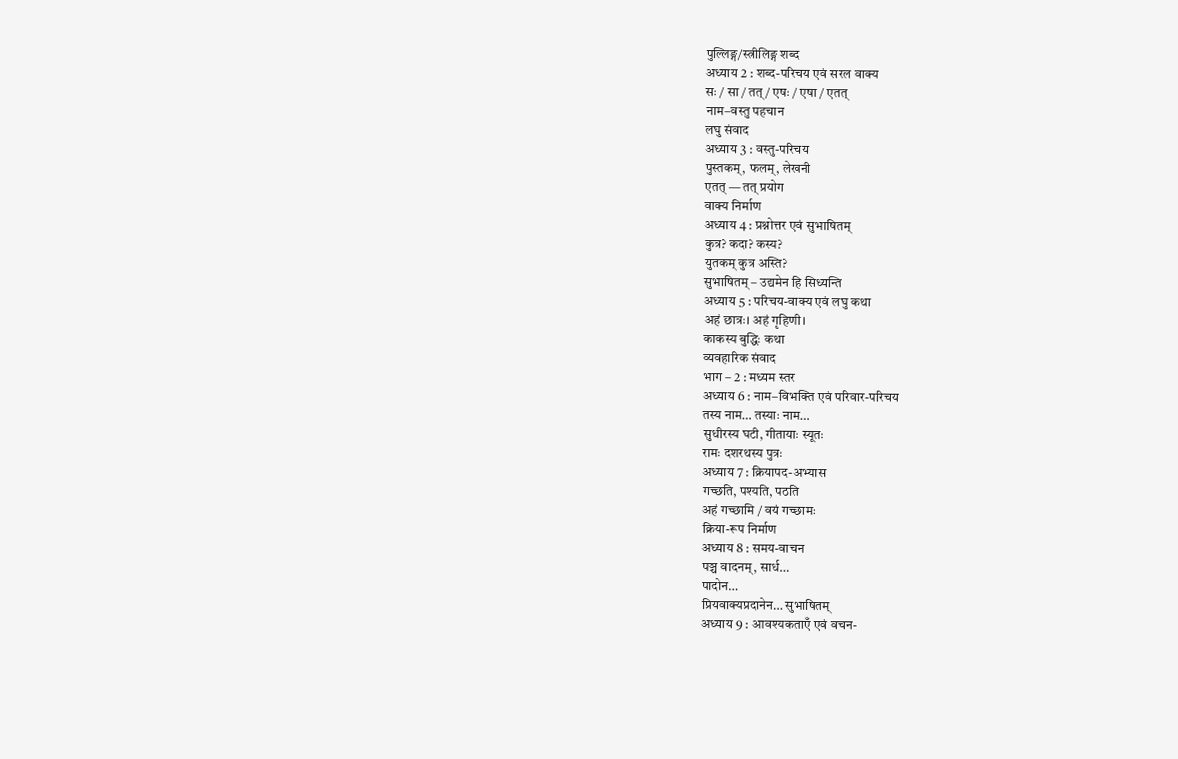पुल्लिङ्ग/स्त्रीलिङ्ग शब्द
अध्याय 2 : शब्द-परिचय एवं सरल वाक्य
सः / सा / तत् / एषः / एषा / एतत्
नाम–वस्तु पहचान
लघु संवाद
अध्याय 3 : वस्तु-परिचय
पुस्तकम्, फलम्, लेखनी
एतत् — तत् प्रयोग
वाक्य निर्माण
अध्याय 4 : प्रश्नोत्तर एवं सुभाषितम्
कुत्र? कदा? कस्य?
युतकम् कुत्र अस्ति?
सुभाषितम् – उद्यमेन हि सिध्यन्ति
अध्याय 5 : परिचय-वाक्य एवं लघु कथा
अहं छात्रः। अहं गृहिणी।
काकस्य बुद्धिः कथा
व्यवहारिक संवाद
भाग – 2 : मध्यम स्तर
अध्याय 6 : नाम–विभक्ति एवं परिवार-परिचय
तस्य नाम… तस्याः नाम…
सुधीरस्य घटी, गीतायाः स्यूतः
रामः दशरथस्य पुत्रः
अध्याय 7 : क्रियापद-अभ्यास
गच्छति, पश्यति, पठति
अहं गच्छामि / वयं गच्छामः
क्रिया-रूप निर्माण
अध्याय 8 : समय-वाचन
पञ्च वादनम्, सार्ध…
पादोन…
प्रियवाक्यप्रदानेन… सुभाषितम्
अध्याय 9 : आवश्यकताएँ एवं वचन-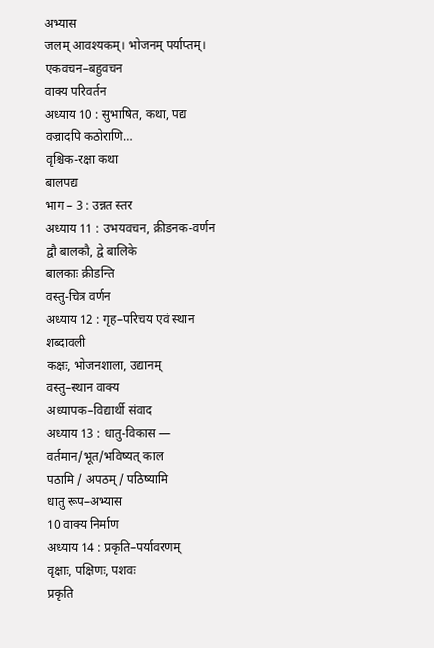अभ्यास
जलम् आवश्यकम्। भोजनम् पर्याप्तम्।
एकवचन–बहुवचन
वाक्य परिवर्तन
अध्याय 10 : सुभाषित, कथा, पद्य
वज्रादपि कठोराणि…
वृश्चिक-रक्षा कथा
बालपद्य
भाग – 3 : उन्नत स्तर
अध्याय 11 : उभयवचन, क्रीडनक-वर्णन
द्वौ बालकौ, द्वे बालिके
बालकाः क्रीडन्ति
वस्तु-चित्र वर्णन
अध्याय 12 : गृह–परिचय एवं स्थान शब्दावली
कक्षः, भोजनशाला, उद्यानम्
वस्तु–स्थान वाक्य
अध्यापक–विद्यार्थी संवाद
अध्याय 13 : धातु-विकास — वर्तमान/भूत/भविष्यत् काल
पठामि / अपठम् / पठिष्यामि
धातु रूप–अभ्यास
10 वाक्य निर्माण
अध्याय 14 : प्रकृति–पर्यावरणम्
वृक्षाः, पक्षिणः, पशवः
प्रकृति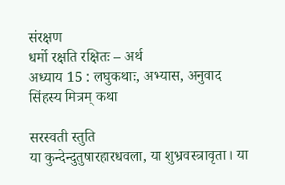संरक्षण
धर्मो रक्षति रक्षितः – अर्थ
अध्याय 15 : लघुकथाः, अभ्यास, अनुवाद
सिंहस्य मित्रम् कथा

सरस्वती स्तुति
या कुन्देन्दुतुषारहारधवला, या शुभ्रवस्त्रावृता। या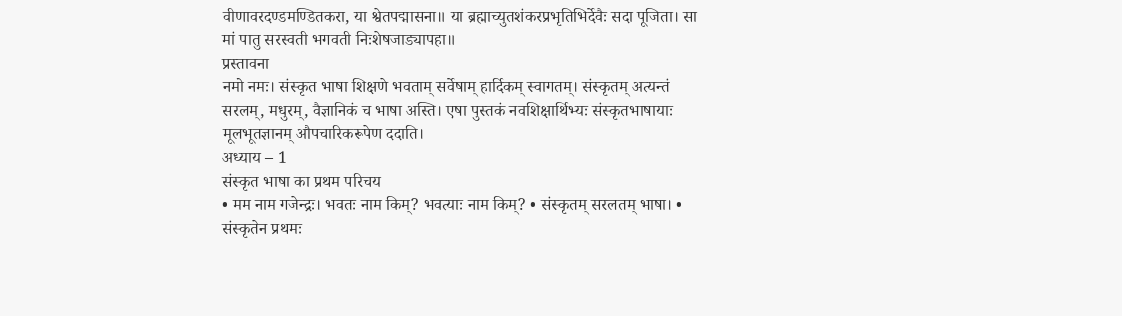वीणावरदण्डमण्डितकरा, या श्वेतपद्मासना॥ या ब्रह्माच्युतशंकरप्रभृतिभिर्देवैः सदा पूजिता। सा मां पातु सरस्वती भगवती निःशेषजाड्यापहा॥
प्रस्तावना
नमो नमः। संस्कृत भाषा शिक्षणे भवताम् सर्वेषाम् हार्दिकम् स्वागतम्। संस्कृतम् अत्यन्तं सरलम्, मधुरम्, वैज्ञानिकं च भाषा अस्ति। एषा पुस्तकं नवशिक्षार्थिभ्यः संस्कृतभाषायाः मूलभूतज्ञानम् औपचारिकरूपेण ददाति।
अध्याय – 1
संस्कृत भाषा का प्रथम परिचय
• मम नाम गजेन्द्रः। भवतः नाम किम्? भवत्याः नाम किम्? • संस्कृतम् सरलतम् भाषा। • संस्कृतेन प्रथमः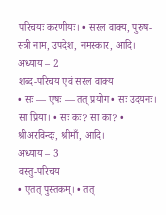परिचयः करणीयः। • सरल वाक्य, पुरुष-स्त्री नाम, उपदेश, नमस्कार, आदि।
अध्याय – 2
शब्द-परिचय एवं सरल वाक्य
• सः — एषः — तत् प्रयोग • सः उदयनः। सा प्रिया। • सः कः? सा का? • श्रीअरविन्दः, श्रीमाँ, आदि।
अध्याय – 3
वस्तु-परिचय
• एतत् पुस्तकम्। • तत्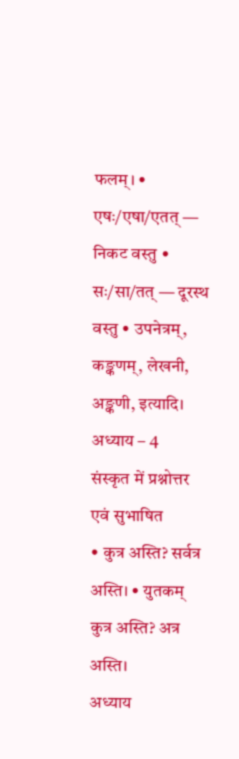फलम्। • एषः/एषा/एतत् — निकट वस्तु • सः/सा/तत् — दूरस्थ वस्तु • उपनेत्रम्, कङ्कणम्, लेखनी, अङ्कणी, इत्यादि।
अध्याय – 4
संस्कृत में प्रश्नोत्तर एवं सुभाषित
• कुत्र अस्ति? सर्वत्र अस्ति। • युतकम् कुत्र अस्ति? अत्र अस्ति।
अध्याय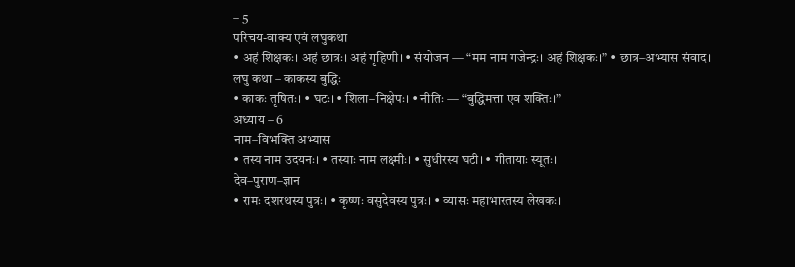– 5
परिचय-वाक्य एवं लघुकथा
• अहं शिक्षकः। अहं छात्रः। अहं गृहिणी। • संयोजन — “मम नाम गजेन्द्रः। अहं शिक्षकः।” • छात्र–अभ्यास संवाद।
लघु कथा – काकस्य बुद्धिः
• काकः तृषितः। • घटः। • शिला–निक्षेपः। • नीतिः — “बुद्धिमत्ता एव शक्तिः।”
अध्याय – 6
नाम–विभक्ति अभ्यास
• तस्य नाम उदयनः। • तस्याः नाम लक्ष्मीः। • सुधीरस्य घटी। • गीतायाः स्यूतः।
देव–पुराण–ज्ञान
• रामः दशरथस्य पुत्रः। • कृष्णः वसुदेवस्य पुत्रः। • व्यासः महाभारतस्य लेखकः।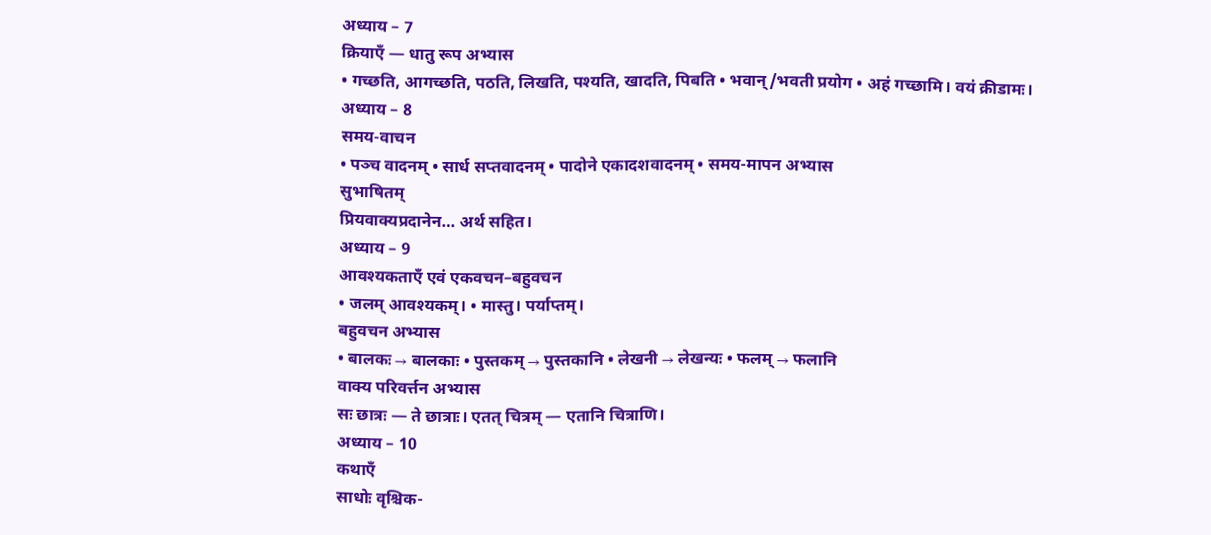अध्याय – 7
क्रियाएँ — धातु रूप अभ्यास
• गच्छति, आगच्छति, पठति, लिखति, पश्यति, खादति, पिबति • भवान्/भवती प्रयोग • अहं गच्छामि। वयं क्रीडामः।
अध्याय – 8
समय-वाचन
• पञ्च वादनम् • सार्ध सप्तवादनम् • पादोने एकादशवादनम् • समय-मापन अभ्यास
सुभाषितम्
प्रियवाक्यप्रदानेन… अर्थ सहित।
अध्याय – 9
आवश्यकताएँ एवं एकवचन–बहुवचन
• जलम् आवश्यकम्। • मास्तु। पर्याप्तम्।
बहुवचन अभ्यास
• बालकः → बालकाः • पुस्तकम् → पुस्तकानि • लेखनी → लेखन्यः • फलम् → फलानि
वाक्य परिवर्त्तन अभ्यास
सः छात्रः — ते छात्राः। एतत् चित्रम् — एतानि चित्राणि।
अध्याय – 10
कथाएँ
साधोः वृश्चिक-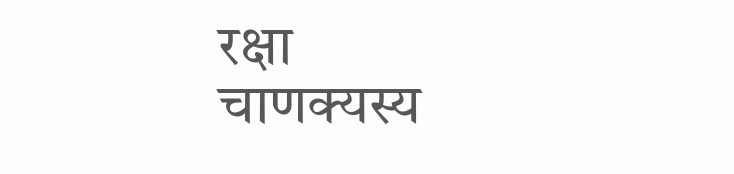रक्षा
चाणक्यस्य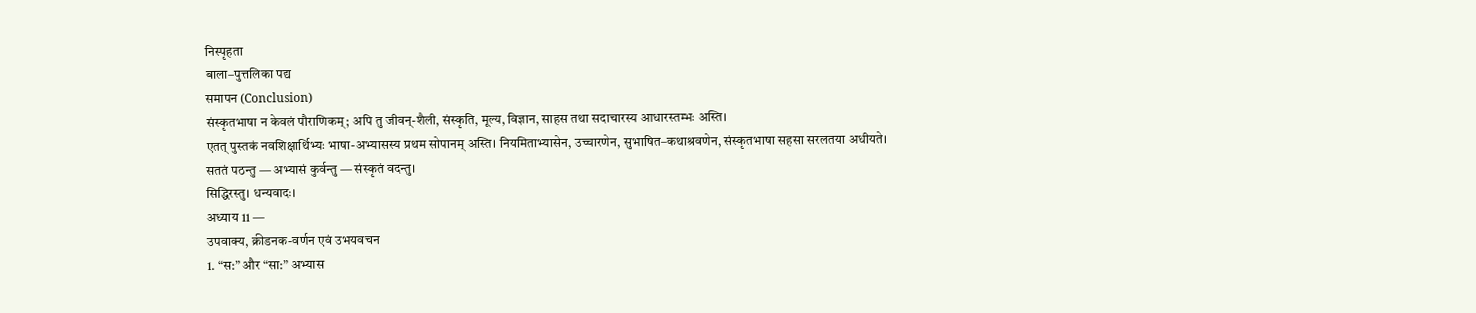निस्पृहता
बाला–पुत्तलिका पद्य
समापन (Conclusion)
संस्कृतभाषा न केवलं पौराणिकम्; अपि तु जीवन्-शैली, संस्कृति, मूल्य, विज्ञान, साहस तथा सदाचारस्य आधारस्तम्भः अस्ति।
एतत् पुस्तकं नवशिक्षार्थिभ्यः भाषा-अभ्यासस्य प्रथम सोपानम् अस्ति। नियमिताभ्यासेन, उच्चारणेन, सुभाषित–कथाश्रवणेन, संस्कृतभाषा सहसा सरलतया अधीयते।
सततं पठन्तु — अभ्यासं कुर्वन्तु — संस्कृतं वदन्तु।
सिद्धिरस्तु। धन्यवादः।
अध्याय 11 —
उपवाक्य, क्रीडनक-वर्णन एवं उभयवचन
1. “स:” और “सा:” अभ्यास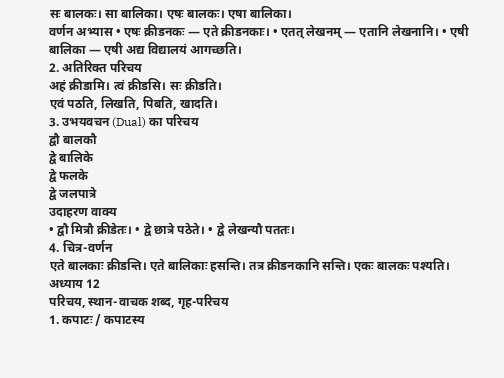सः बालकः। सा बालिका। एषः बालकः। एषा बालिका।
वर्णन अभ्यास • एषः क्रीडनकः — एते क्रीडनकाः। • एतत् लेखनम् — एतानि लेखनानि। • एषी बालिका — एषी अद्य विद्यालयं आगच्छति।
2. अतिरिक्त परिचय
अहं क्रीडामि। त्वं क्रीडसि। सः क्रीडति।
एवं पठति, लिखति, पिबति, खादति।
3. उभयवचन (Dual) का परिचय
द्वौ बालकौ
द्वे बालिके
द्वे फलके
द्वे जलपात्रे
उदाहरण वाक्य
• द्वौ मित्रौ क्रीडेतः। • द्वे छात्रे पठेते। • द्वे लेखन्यौ पततः।
4. चित्र-वर्णन
एते बालकाः क्रीडन्ति। एते बालिकाः हसन्ति। तत्र क्रीडनकानि सन्ति। एकः बालकः पश्यति।
अध्याय 12
परिचय, स्थान-वाचक शब्द, गृह-परिचय
1. कपाटः / कपाटस्य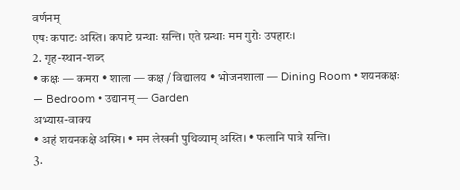वर्णनम्
एषः कपाटः अस्ति। कपाटे ग्रन्थाः सन्ति। एते ग्रन्थाः मम गुरोः उपहारः।
2. गृह-स्थान-शब्द
• कक्षः — कमरा • शाला — कक्ष / विद्यालय • भोजनशाला — Dining Room • शयनकक्षः — Bedroom • उद्यानम् — Garden
अभ्यास-वाक्य
• अहं शयनकक्षे अस्मि। • मम लेखनी पुथिव्याम् अस्ति। • फलानि पात्रे सन्ति।
3.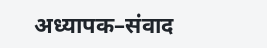अध्यापक–संवाद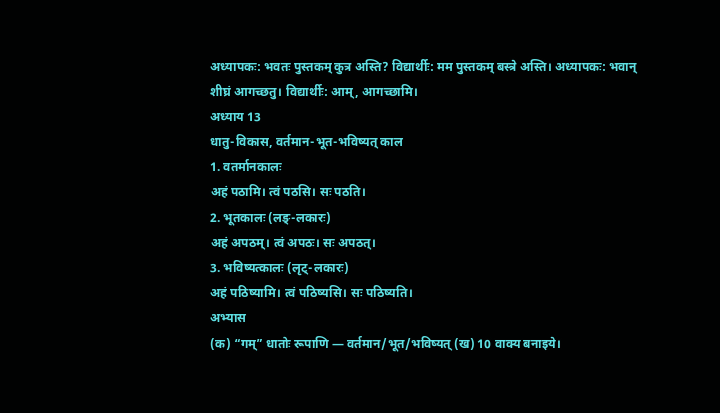अध्यापकः: भवतः पुस्तकम् कुत्र अस्ति? विद्यार्थीः: मम पुस्तकम् बस्त्रे अस्ति। अध्यापकः: भवान् शीघ्रं आगच्छतु। विद्यार्थीः: आम्, आगच्छामि।
अध्याय 13
धातु-विकास, वर्तमान-भूत-भविष्यत् काल
1. वतर्मानकालः
अहं पठामि। त्वं पठसि। सः पठति।
2. भूतकालः (लङ्-लकारः)
अहं अपठम्। त्वं अपठः। सः अपठत्।
3. भविष्यत्कालः (लृट्-लकारः)
अहं पठिष्यामि। त्वं पठिष्यसि। सः पठिष्यति।
अभ्यास
(क) “गम्” धातोः रूपाणि — वर्तमान/भूत/भविष्यत् (ख) 10 वाक्य बनाइये।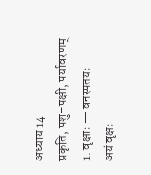अध्याय 14
प्रकृति, पशु–पक्षी, पर्यावरणम्
1. वृक्षाः — वनस्पतयः
अयं वृक्षः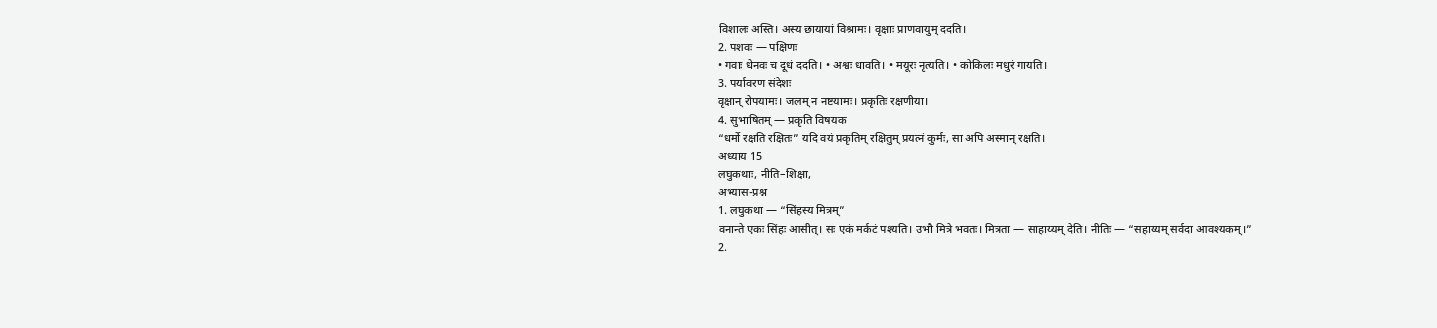विशालः अस्ति। अस्य छायायां विश्रामः। वृक्षाः प्राणवायुम् ददति।
2. पशवः — पक्षिणः
• गवाः धेनवः च दूधं ददति। • अश्वः धावति। • मयूरः नृत्यति। • कोकिलः मधुरं गायति।
3. पर्यावरण संदेशः
वृक्षान् रोपयामः। जलम् न नष्टयामः। प्रकृतिः रक्षणीया।
4. सुभाषितम् — प्रकृति विषयक
“धर्मो रक्षति रक्षितः” यदि वयं प्रकृतिम् रक्षितुम् प्रयत्नं कुर्मः, सा अपि अस्मान् रक्षति।
अध्याय 15
लघुकथाः, नीति–शिक्षा,
अभ्यास-प्रश्न
1. लघुकथा — “सिंहस्य मित्रम्”
वनान्ते एकः सिंहः आसीत्। सः एकं मर्कटं पश्यति। उभौ मित्रे भवतः। मित्रता — साहाय्यम् देति। नीतिः — “सहाय्यम् सर्वदा आवश्यकम्।”
2.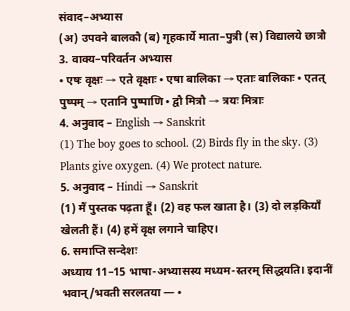संवाद–अभ्यास
(अ) उपवने बालकौ (ब) गृहकार्ये माता–पुत्री (स) विद्यालये छात्रौ
3. वाक्य–परिवर्तन अभ्यास
• एषः वृक्षः → एते वृक्षाः • एषा बालिका → एताः बालिकाः • एतत् पुष्पम् → एतानि पुष्पाणि • द्वौ मित्रौ → त्रयः मित्राः
4. अनुवाद – English → Sanskrit
(1) The boy goes to school. (2) Birds fly in the sky. (3) Plants give oxygen. (4) We protect nature.
5. अनुवाद – Hindi → Sanskrit
(1) मैं पुस्तक पढ़ता हूँ। (2) वह फल खाता है। (3) दो लड़कियाँ खेलती हैं। (4) हमें वृक्ष लगाने चाहिए।
6. समाप्ति सन्देशः
अध्याय 11–15 भाषा-अभ्यासस्य मध्यम-स्तरम् सिद्धयति। इदानीं भवान्/भवती सरलतया — •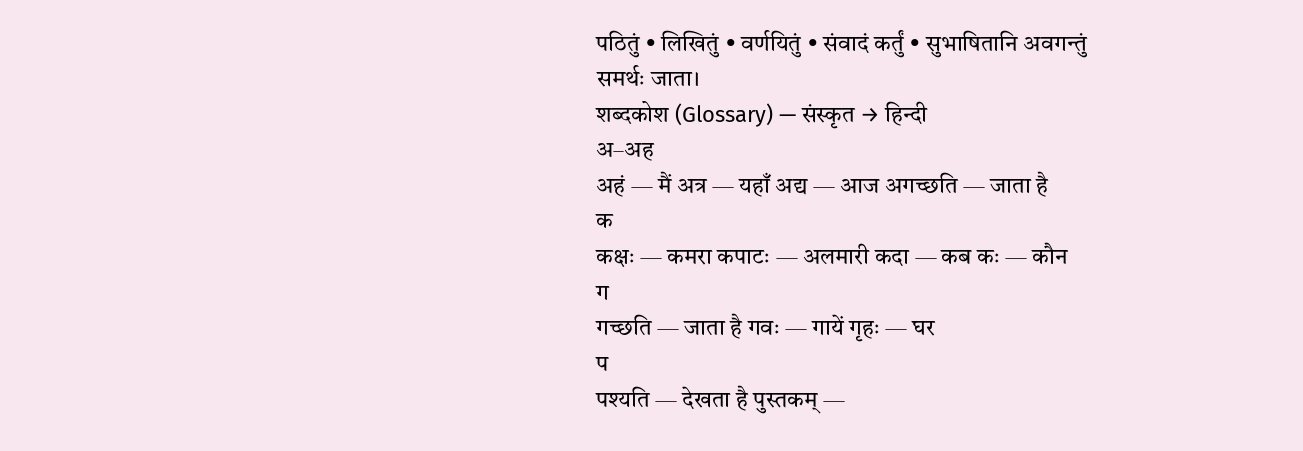पठितुं • लिखितुं • वर्णयितुं • संवादं कर्तुं • सुभाषितानि अवगन्तुं
समर्थः जाता।
शब्दकोश (Glossary) — संस्कृत → हिन्दी
अ–अह
अहं — मैं अत्र — यहाँ अद्य — आज अगच्छति — जाता है
क
कक्षः — कमरा कपाटः — अलमारी कदा — कब कः — कौन
ग
गच्छति — जाता है गवः — गायें गृहः — घर
प
पश्यति — देखता है पुस्तकम् —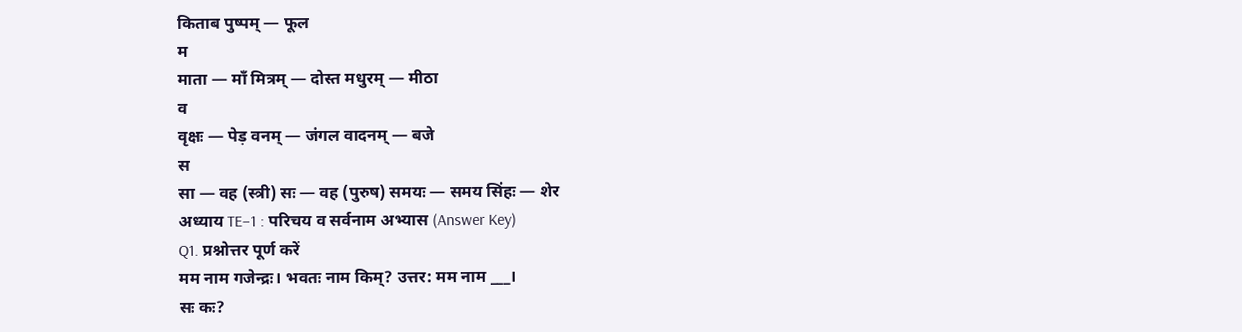किताब पुष्पम् — फूल
म
माता — माँ मित्रम् — दोस्त मधुरम् — मीठा
व
वृक्षः — पेड़ वनम् — जंगल वादनम् — बजे
स
सा — वह (स्त्री) सः — वह (पुरुष) समयः — समय सिंहः — शेर
अध्याय TE–1 : परिचय व सर्वनाम अभ्यास (Answer Key)
Q1. प्रश्नोत्तर पूर्ण करें
मम नाम गजेन्द्रः। भवतः नाम किम्? उत्तर: मम नाम ___।
सः कः?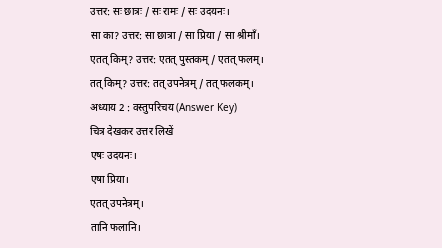उत्तर: सः छात्रः / सः रामः / सः उदयनः।
सा का? उत्तर: सा छात्रा / सा प्रिया / सा श्रीमाँ।
एतत् किम्? उत्तर: एतत् पुस्तकम् / एतत् फलम्।
तत् किम्? उत्तर: तत् उपनेत्रम् / तत् फलकम्।
अध्याय 2 : वस्तुपरिचय (Answer Key)
चित्र देखकर उत्तर लिखें
एषः उदयनः।
एषा प्रिया।
एतत् उपनेत्रम्।
तानि फलानि।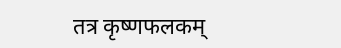तत्र कृष्णफलकम्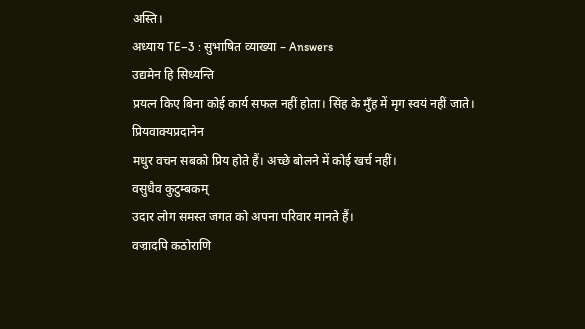अस्ति।
अध्याय TE–3 : सुभाषित व्याख्या – Answers
उद्यमेन हि सिध्यन्ति
प्रयत्न किए बिना कोई कार्य सफल नहीं होता। सिंह के मुँह में मृग स्वयं नहीं जाते।
प्रियवाक्यप्रदानेन
मधुर वचन सबको प्रिय होते हैं। अच्छे बोलने में कोई खर्च नहीं।
वसुधैव कुटुम्बकम्
उदार लोग समस्त जगत को अपना परिवार मानते हैं।
वज्रादपि कठोराणि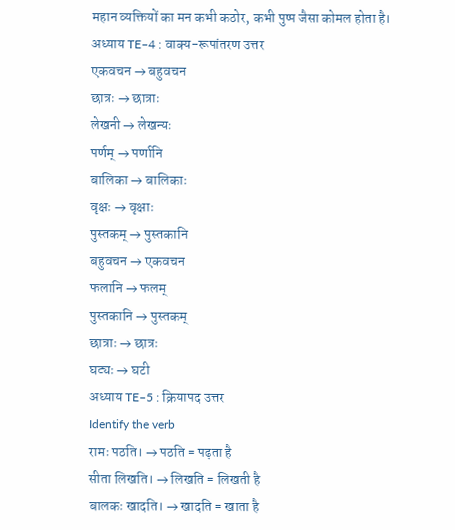महान व्यक्तियों का मन कभी कठोर, कभी पुष्प जैसा कोमल होता है।
अध्याय TE–4 : वाक्य-रूपांतरण उत्तर
एकवचन → बहुवचन
छात्रः → छात्राः
लेखनी → लेखन्यः
पर्णम् → पर्णानि
बालिका → बालिकाः
वृक्षः → वृक्षाः
पुस्तकम् → पुस्तकानि
बहुवचन → एकवचन
फलानि → फलम्
पुस्तकानि → पुस्तकम्
छात्राः → छात्रः
घट्यः → घटी
अध्याय TE–5 : क्रियापद उत्तर
Identify the verb
रामः पठति। → पठति = पढ़ता है
सीता लिखति। → लिखति = लिखती है
बालकः खादति। → खादति = खाता है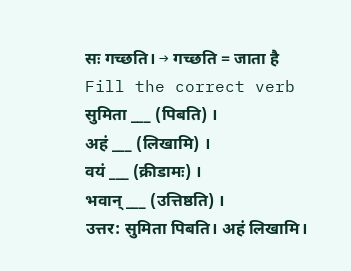सः गच्छति। → गच्छति = जाता है
Fill the correct verb
सुमिता ___ (पिबति) ।
अहं ___ (लिखामि) ।
वयं ___ (क्रीडामः) ।
भवान् ___ (उत्तिष्ठति) ।
उत्तर: सुमिता पिबति। अहं लिखामि।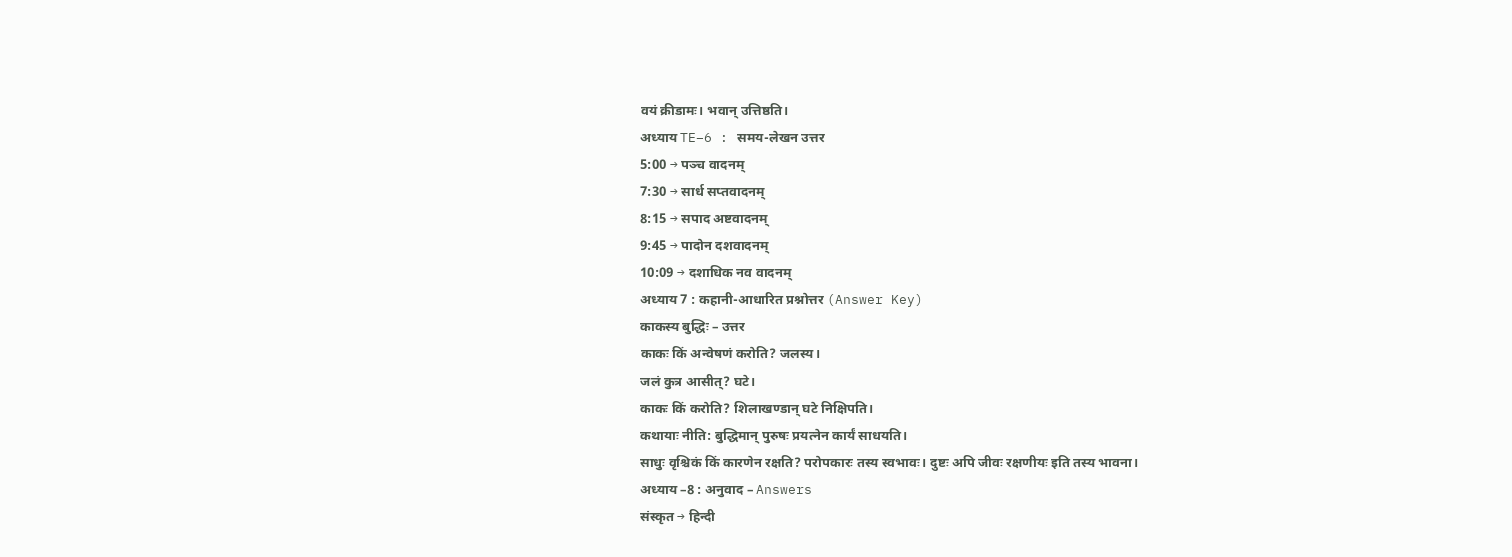वयं क्रीडामः। भवान् उत्तिष्ठति।
अध्याय TE–6 : समय-लेखन उत्तर
5:00 → पञ्च वादनम्
7:30 → सार्ध सप्तवादनम्
8:15 → सपाद अष्टवादनम्
9:45 → पादोन दशवादनम्
10:09 → दशाधिक नव वादनम्
अध्याय 7 : कहानी-आधारित प्रश्नोत्तर (Answer Key)
काकस्य बुद्धिः – उत्तर
काकः किं अन्वेषणं करोति? जलस्य।
जलं कुत्र आसीत्? घटे।
काकः किं करोति? शिलाखण्डान् घटे निक्षिपति।
कथायाः नीति: बुद्धिमान् पुरुषः प्रयत्नेन कार्यं साधयति।
साधुः वृश्चिकं किं कारणेन रक्षति? परोपकारः तस्य स्वभावः। दुष्टः अपि जीवः रक्षणीयः इति तस्य भावना।
अध्याय –8 : अनुवाद – Answers
संस्कृत → हिन्दी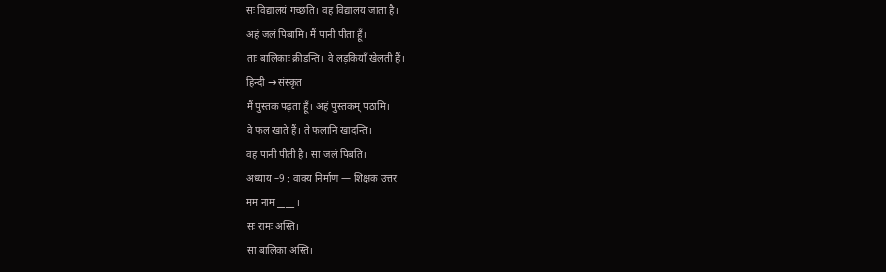सः विद्यालयं गच्छति। वह विद्यालय जाता है।
अहं जलं पिबामि। मैं पानी पीता हूँ।
ताः बालिकाः क्रीडन्ति। वे लड़कियाँ खेलती हैं।
हिन्दी → संस्कृत
मैं पुस्तक पढ़ता हूँ। अहं पुस्तकम् पठामि।
वे फल खाते हैं। ते फलानि खादन्ति।
वह पानी पीती है। सा जलं पिबति।
अध्याय –9 : वाक्य निर्माण — शिक्षक उत्तर
मम नाम ____ ।
सः रामः अस्ति।
सा बालिका अस्ति।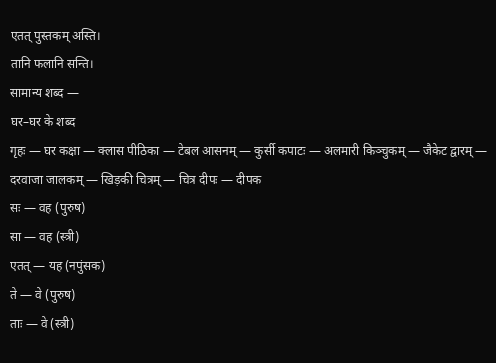एतत् पुस्तकम् अस्ति।
तानि फलानि सन्ति।
सामान्य शब्द —
घर–घर के शब्द
गृहः — घर कक्षा — क्लास पीठिका — टेबल आसनम् — कुर्सी कपाटः — अलमारी किञ्चुकम् — जैकेट द्वारम् — दरवाजा जालकम् — खिड़की चित्रम् — चित्र दीपः — दीपक
सः — वह (पुरुष)
सा — वह (स्त्री)
एतत् — यह (नपुंसक)
ते — वे (पुरुष)
ताः — वे (स्त्री)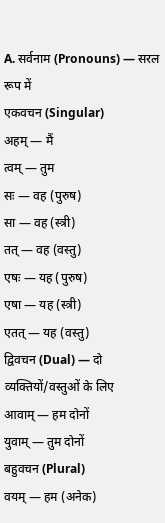A. सर्वनाम (Pronouns) — सरल रूप में
एकवचन (Singular)
अहम् — मैं
त्वम् — तुम
सः — वह (पुरुष)
सा — वह (स्त्री)
तत् — वह (वस्तु)
एषः — यह (पुरुष)
एषा — यह (स्त्री)
एतत् — यह (वस्तु)
द्विवचन (Dual) — दो व्यक्तियों/वस्तुओं के लिए
आवाम् — हम दोनों
युवाम् — तुम दोनों
बहुवचन (Plural)
वयम् — हम (अनेक)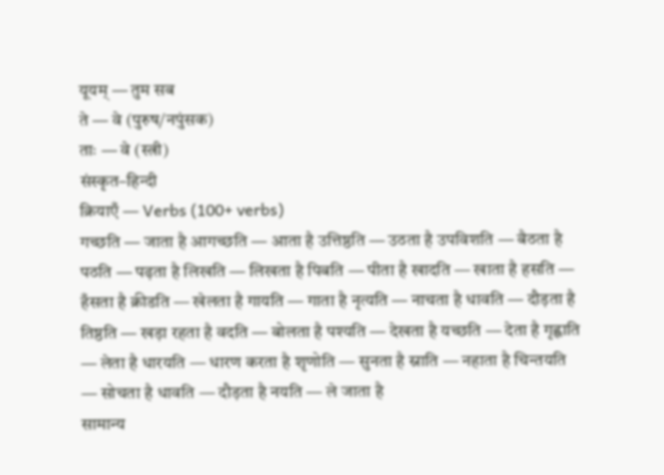यूयम् — तुम सब
ते — वे (पुरुष/नपुंसक)
ताः — वे (स्त्री)
संस्कृत–हिन्दी
क्रियाएँ — Verbs (100+ verbs)
गच्छति — जाता है आगच्छति — आता है उत्तिष्ठति — उठता है उपविशति — बैठता है पठति — पढ़ता है लिखति — लिखता है पिबति — पीता है खादति — खाता है हसति — हँसता है क्रीडति — खेलता है गायति — गाता है नृत्यति — नाचता है धावति — दौड़ता है तिष्ठति — खड़ा रहता है वदति — बोलता है पश्यति — देखता है यच्छति — देता है गृह्णाति — लेता है धारयति — धारण करता है शृणोति — सुनता है स्नाति — नहाता है चिन्तयति — सोचता है धावति — दौड़ता है नयति — ले जाता है
सामान्य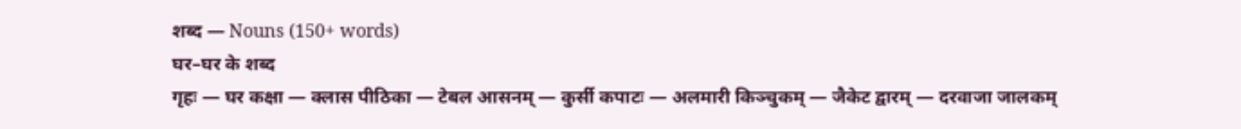शब्द — Nouns (150+ words)
घर–घर के शब्द
गृहः — घर कक्षा — क्लास पीठिका — टेबल आसनम् — कुर्सी कपाटः — अलमारी किञ्चुकम् — जैकेट द्वारम् — दरवाजा जालकम्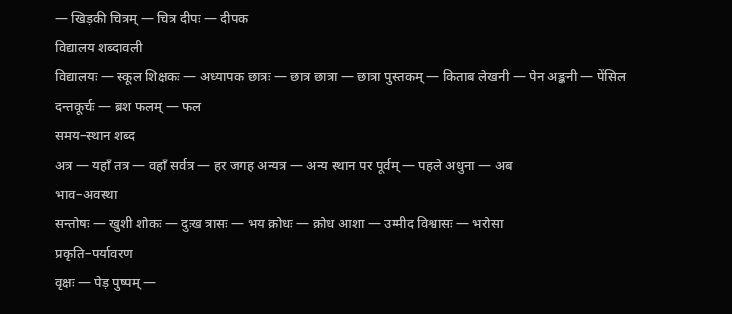— खिड़की चित्रम् — चित्र दीपः — दीपक
विद्यालय शब्दावली
विद्यालयः — स्कूल शिक्षकः — अध्यापक छात्रः — छात्र छात्रा — छात्रा पुस्तकम् — किताब लेखनी — पेन अङ्कनी — पेंसिल दन्तकूर्चः — ब्रश फलम् — फल
समय–स्थान शब्द
अत्र — यहाँ तत्र — वहाँ सर्वत्र — हर जगह अन्यत्र — अन्य स्थान पर पूर्वम् — पहले अधुना — अब
भाव–अवस्था
सन्तोषः — खुशी शोकः — दुःख त्रासः — भय क्रोधः — क्रोध आशा — उम्मीद विश्वासः — भरोसा
प्रकृति–पर्यावरण
वृक्षः — पेड़ पुष्पम् —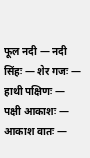फूल नदी — नदी सिंहः — शेर गजः — हाथी पक्षिणः — पक्षी आकाशः — आकाश वातः —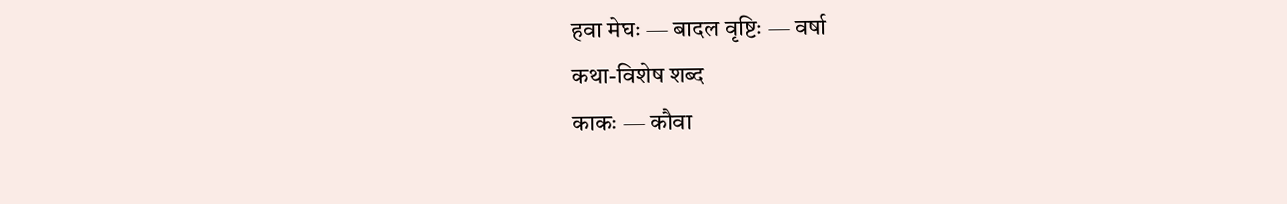हवा मेघः — बादल वृष्टिः — वर्षा
कथा-विशेष शब्द
काकः — कौवा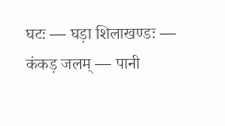घटः — घड़ा शिलाखण्डः — कंकड़ जलम् — पानी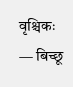वृश्चिकः — बिच्छू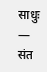साधुः — संत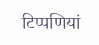टिप्पणियां